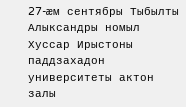27-æм сентябры Тыбылты Алыксандры номыл Хуссар Ирыстоны паддзахадон университеты актон залы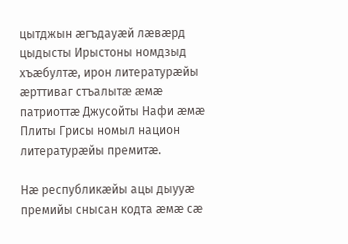цытджын æгъдауæй лæвæрд цыдысты Ирыстоны номдзыд хъæбултæ, ирон литературæйы æрттиваг стъалытæ æмæ патриоттæ Джусойты Нафи æмæ Плиты Грисы номыл национ литературæйы премитæ.

Нæ республикæйы ацы дыууæ премийы снысан кодта æмæ сæ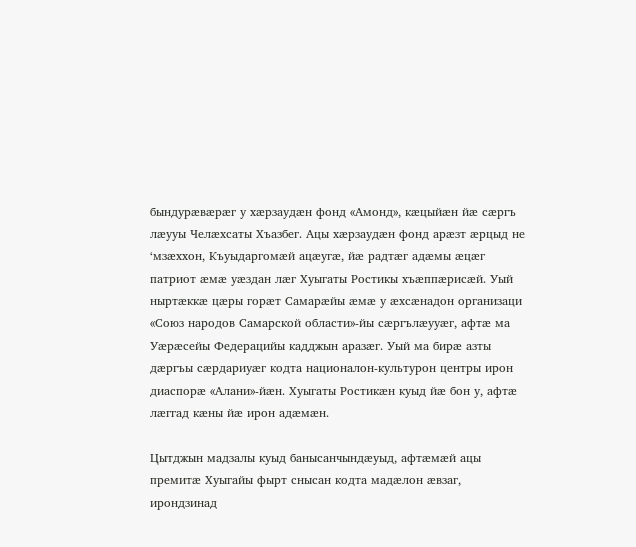бындурæвæрæг у хæрзаудæн фонд «Амонд», кæцыйæн йæ сæргъ лæууы Челæхсаты Хъазбег. Ацы хæрзаудæн фонд арæзт æрцыд не ‘мзæххон, Къуыдаргомæй ацæугæ, йæ радтæг адæмы æцæг патриот æмæ уæздан лæг Хуыгаты Ростикы хъæппæрисæй. Уый ныртæккæ цæры горæт Самарæйы æмæ у æхсæнадон организаци «Союз народов Самарской области»-йы сæргълæууæг, афтæ ма Уæрæсейы Федерацийы кадджын аразæг. Уый ма бирæ азты дæргъы сæрдариуæг кодта националон-культурон центры ирон диаспорæ «Алани»-йæн. Хуыгаты Ростикæн куыд йæ бон у, афтæ лæггад кæны йæ ирон адæмæн.

Цытджын мадзалы куыд банысанчындæуыд, афтæмæй ацы премитæ Хуыгайы фырт снысан кодта мадæлон æвзаг, ирондзинад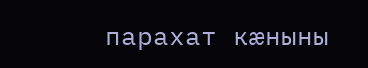парахат кæныны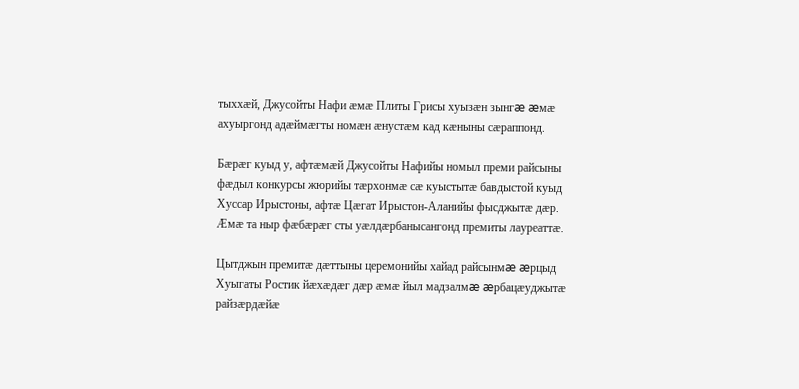тыххæй, Джусойты Нафи æмæ Плиты Грисы хуызæн зынгæ æмæ ахуыргонд адæймæгты номæн æнустæм кад кæныны сæраппонд.

Бæрæг куыд у, афтæмæй Джусойты Нафийы номыл преми райсыны фæдыл конкурсы жюрийы тæрхонмæ сæ куыстытæ бавдыстой куыд Хуссар Ирыстоны, афтæ Цæгат Ирыстон-Аланийы фысджытæ дæр. Æмæ та ныр фæбæрæг сты уæлдæрбанысангонд премиты лауреаттæ.

Цытджын премитæ дæттыны церемонийы хайад райсынмæ æрцыд Хуыгаты Ростик йæхæдæг дæр æмæ йыл мадзалмæ æрбацæуджытæ райзæрдæйæ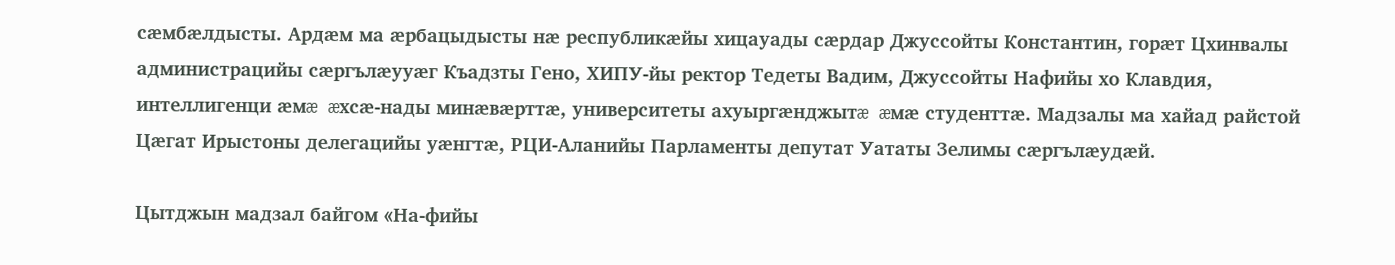сæмбæлдысты. Ардæм ма æрбацыдысты нæ республикæйы хицауады сæрдар Джуссойты Константин, горæт Цхинвалы администрацийы сæргълæууæг Къадзты Гено, ХИПУ-йы ректор Тедеты Вадим, Джуссойты Нафийы хо Клавдия, интеллигенци æмæ æхсæ-нады минæвæрттæ, университеты ахуыргæнджытæ æмæ студенттæ. Мадзалы ма хайад райстой Цæгат Ирыстоны делегацийы уæнгтæ, РЦИ-Аланийы Парламенты депутат Уататы Зелимы сæргълæудæй.

Цытджын мадзал байгом «На-фийы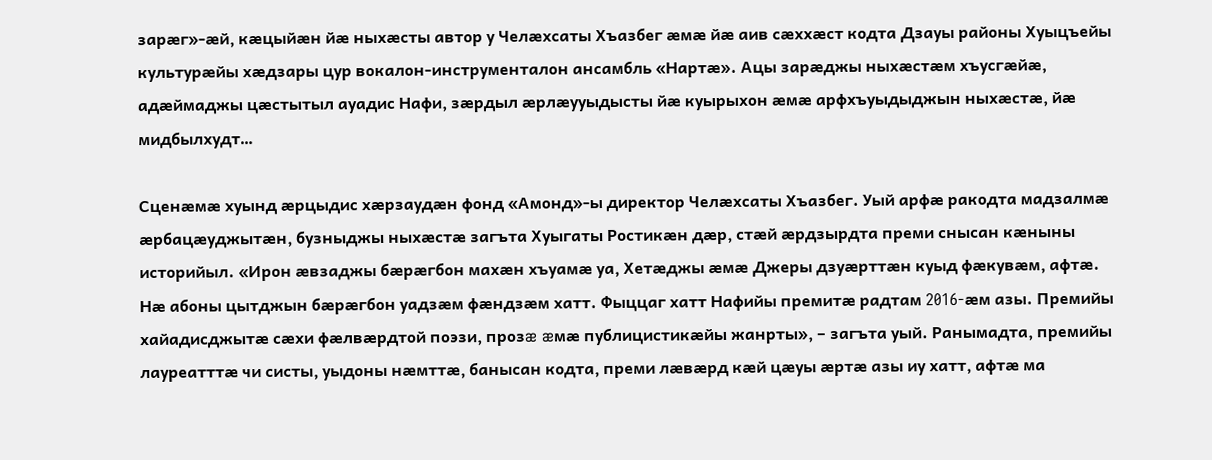зарæг»-æй, кæцыйæн йæ ныхæсты автор у Челæхсаты Хъазбег æмæ йæ аив сæххæст кодта Дзауы районы Хуыцъейы культурæйы хæдзары цур вокалон-инструменталон ансамбль «Нартæ». Ацы зарæджы ныхæстæм хъусгæйæ, адæймаджы цæстытыл ауадис Нафи, зæрдыл æрлæууыдысты йæ куырыхон æмæ арфхъуыдыджын ныхæстæ, йæ мидбылхудт…

Сценæмæ хуынд æрцыдис хæрзаудæн фонд «Амонд»-ы директор Челæхсаты Хъазбег. Уый арфæ ракодта мадзалмæ æрбацæуджытæн, бузныджы ныхæстæ загъта Хуыгаты Ростикæн дæр, стæй æрдзырдта преми снысан кæныны историйыл. «Ирон æвзаджы бæрæгбон махæн хъуамæ уа, Хетæджы æмæ Джеры дзуæрттæн куыд фæкувæм, афтæ. Нæ абоны цытджын бæрæгбон уадзæм фæндзæм хатт. Фыццаг хатт Нафийы премитæ радтам 2016-æм азы. Премийы хайадисджытæ сæхи фæлвæрдтой поэзи, прозæ æмæ публицистикæйы жанрты», – загъта уый. Ранымадта, премийы лауреатттæ чи систы, уыдоны нæмттæ, банысан кодта, преми лæвæрд кæй цæуы æртæ азы иу хатт, афтæ ма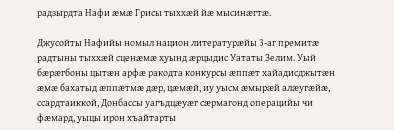радзырдта Нафи æмæ Грисы тыххæй йæ мысинæгтæ.

Джусойты Нафийы номыл национ литературæйы 3-аг премитæ радтыны тыххæй сценæмæ хуынд æрцыдис Уататы Зелим. Уый бæрæгбоны цытæн арфæ ракодта конкурсы æппæт хайадисджытæн æмæ бахатыд æппæтмæ дæр, цæмæй, иу уысм æмырæй алæугæйæ, ссардтаиккой, Донбассы уагъдцæуæг сæрмагонд операцийы чи фæмард, уыцы ирон хъайтарты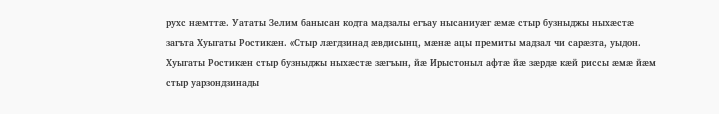рухс нæмттæ. Уататы Зелим банысан кодта мадзалы егъау нысаниуæг æмæ стыр бузныджы ныхæстæ загъта Хуыгаты Ростикæн. «Стыр лæгдзинад æвдисынц, мæнæ ацы премиты мадзал чи сарæзта, уыдон. Хуыгаты Ростикæн стыр бузныджы ныхæстæ зæгъын, йæ Ирыстоныл афтæ йæ зæрдæ кæй риссы æмæ йæм стыр уарзондзинады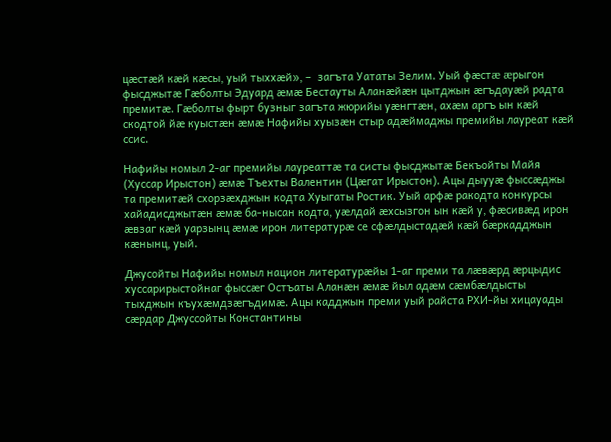цæстæй кæй кæсы, уый тыххæй», –  загъта Уататы Зелим. Уый фæстæ æрыгон фысджытæ Гæболты Эдуард æмæ Бестауты Аланæйæн цытджын æгъдауæй радта премитæ. Гæболты фырт бузныг загъта жюрийы уæнгтæн, ахæм аргъ ын кæй скодтой йæ куыстæн æмæ Нафийы хуызæн стыр адæймаджы премийы лауреат кæй ссис.

Нафийы номыл 2-аг премийы лауреаттæ та систы фысджытæ Бекъойты Майя (Хуссар Ирыстон) æмæ Тъехты Валентин (Цæгат Ирыстон). Ацы дыууæ фыссæджы та премитæй схорзæхджын кодта Хуыгаты Ростик. Уый арфæ ракодта конкурсы хайадисджытæн æмæ ба-нысан кодта, уæлдай æхсызгон ын кæй у, фæсивæд ирон æвзаг кæй уарзынц æмæ ирон литературæ се сфæлдыстадæй кæй бæркадджын кæнынц, уый.

Джусойты Нафийы номыл национ литературæйы 1-аг преми та лæвæрд æрцыдис хуссарирыстойнаг фыссæг Остъаты Аланæн æмæ йыл адæм сæмбæлдысты тыхджын къухæмдзæгъдимæ. Ацы кадджын преми уый райста РХИ-йы хицауады сæрдар Джуссойты Константины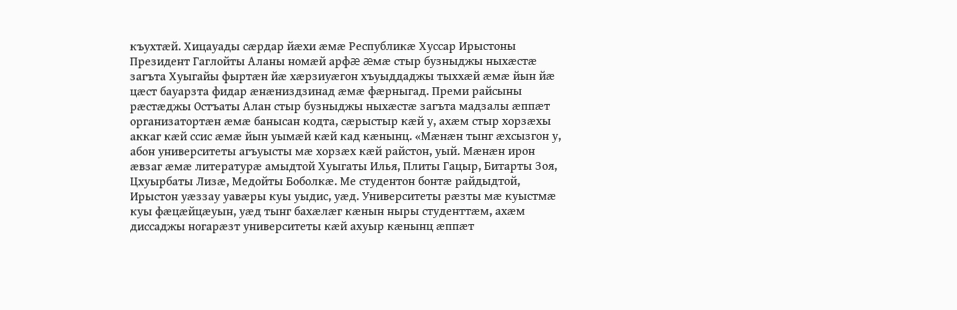къухтæй. Хицауады сæрдар йæхи æмæ Республикæ Хуссар Ирыстоны Президент Гаглойты Аланы номæй арфæ æмæ стыр бузныджы ныхæстæ загъта Хуыгайы фыртæн йæ хæрзиуæгон хъуыддаджы тыххæй æмæ йын йæ цæст бауарзта фидар æнæниздзинад æмæ фæрныгад. Преми райсыны рæстæджы Остъаты Алан стыр бузныджы ныхæстæ загъта мадзалы æппæт организатортæн æмæ банысан кодта, сæрыстыр кæй у, ахæм стыр хорзæхы аккаг кæй ссис æмæ йын уымæй кæй кад кæнынц. «Мæнæн тынг æхсызгон у, абон университеты агъуысты мæ хорзæх кæй райстон, уый. Мæнæн ирон æвзаг æмæ литературæ амыдтой Хуыгаты Илья, Плиты Гацыр, Битарты Зоя, Цхуырбаты Лизæ, Медойты Боболкæ. Ме студентон бонтæ райдыдтой, Ирыстон уæззау уавæры куы уыдис, уæд. Университеты рæзты мæ куыстмæ куы фæцæйцæуын, уæд тынг бахæлæг кæнын ныры студенттæм, ахæм диссаджы ногарæзт университеты кæй ахуыр кæнынц æппæт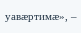уавæртимæ», –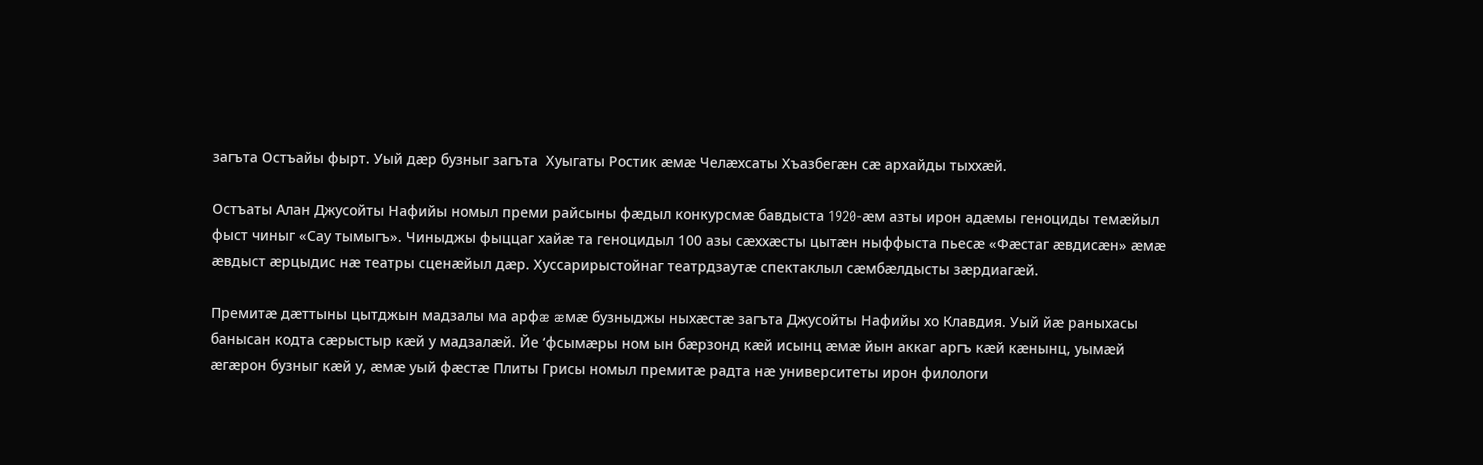загъта Остъайы фырт. Уый дæр бузныг загъта  Хуыгаты Ростик æмæ Челæхсаты Хъазбегæн сæ архайды тыххæй.

Остъаты Алан Джусойты Нафийы номыл преми райсыны фæдыл конкурсмæ бавдыста 1920-æм азты ирон адæмы геноциды темæйыл фыст чиныг «Сау тымыгъ». Чиныджы фыццаг хайæ та геноцидыл 100 азы сæххæсты цытæн ныффыста пьесæ «Фæстаг æвдисæн» æмæ æвдыст æрцыдис нæ театры сценæйыл дæр. Хуссарирыстойнаг театрдзаутæ спектаклыл сæмбæлдысты зæрдиагæй.

Премитæ дæттыны цытджын мадзалы ма арфæ æмæ бузныджы ныхæстæ загъта Джусойты Нафийы хо Клавдия. Уый йæ раныхасы банысан кодта сæрыстыр кæй у мадзалæй. Йе ‘фсымæры ном ын бæрзонд кæй исынц æмæ йын аккаг аргъ кæй кæнынц, уымæй æгæрон бузныг кæй у, æмæ уый фæстæ Плиты Грисы номыл премитæ радта нæ университеты ирон филологи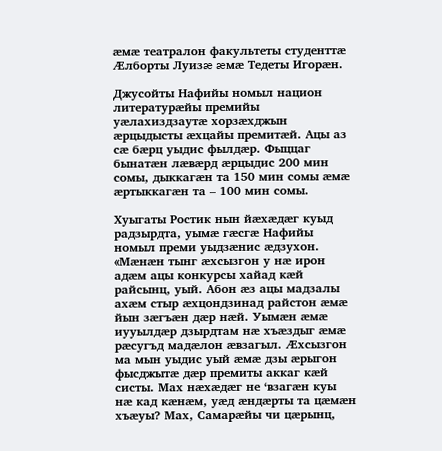æмæ театралон факультеты студенттæ Æлборты Луизæ æмæ Тедеты Игорæн.

Джусойты Нафийы номыл национ литературæйы премийы уæлахиздзаутæ хорзæхджын æрцыдысты æхцайы премитæй. Ацы аз сæ бæрц уыдис фылдæр. Фыццаг бынатæн лæвæрд æрцыдис 200 мин сомы, дыккагæн та 150 мин сомы æмæ æртыккагæн та – 100 мин сомы.

Хуыгаты Ростик нын йæхæдæг куыд радзырдта, уымæ гæсгæ Нафийы номыл преми уыдзæнис æдзухон. «Мæнæн тынг æхсызгон у нæ ирон адæм ацы конкурсы хайад кæй райсынц, уый. Абон æз ацы мадзалы ахæм стыр æхцондзинад райстон æмæ йын зæгъæн дæр нæй. Уымæн æмæ иууылдæр дзырдтам нæ хъæздыг æмæ рæсугъд мадæлон æвзагыл. Æхсызгон ма мын уыдис уый æмæ дзы æрыгон фысджытæ дæр премиты аккаг кæй систы. Мах нæхæдæг не ‘взагæн куы нæ кад кæнæм, уæд æндæрты та цæмæн хъæуы? Мах, Самарæйы чи цæрынц,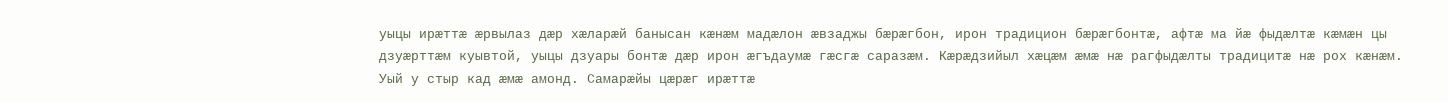уыцы ирæттæ æрвылаз дæр хæларæй банысан кæнæм мадæлон æвзаджы бæрæгбон, ирон традицион бæрæгбонтæ, афтæ ма йæ фыдæлтæ кæмæн цы дзуæрттæм куывтой, уыцы дзуары бонтæ дæр ирон æгъдаумæ гæсгæ саразæм. Кæрæдзийыл хæцæм æмæ нæ рагфыдæлты традицитæ нæ рох кæнæм. Уый у стыр кад æмæ амонд. Самарæйы цæрæг ирæттæ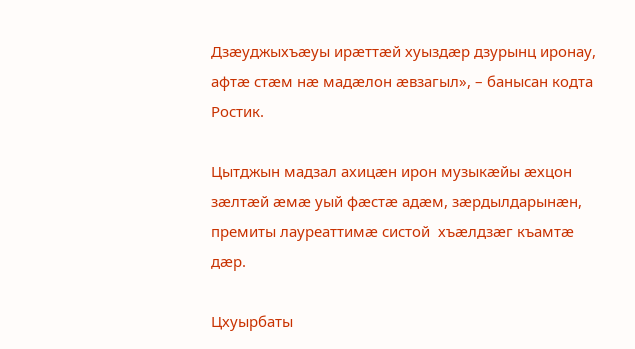Дзæуджыхъæуы ирæттæй хуыздæр дзурынц иронау, афтæ стæм нæ мадæлон æвзагыл», – банысан кодта Ростик.

Цытджын мадзал ахицæн ирон музыкæйы æхцон зæлтæй æмæ уый фæстæ адæм, зæрдылдарынæн, премиты лауреаттимæ систой  хъæлдзæг къамтæ дæр.

Цхуырбаты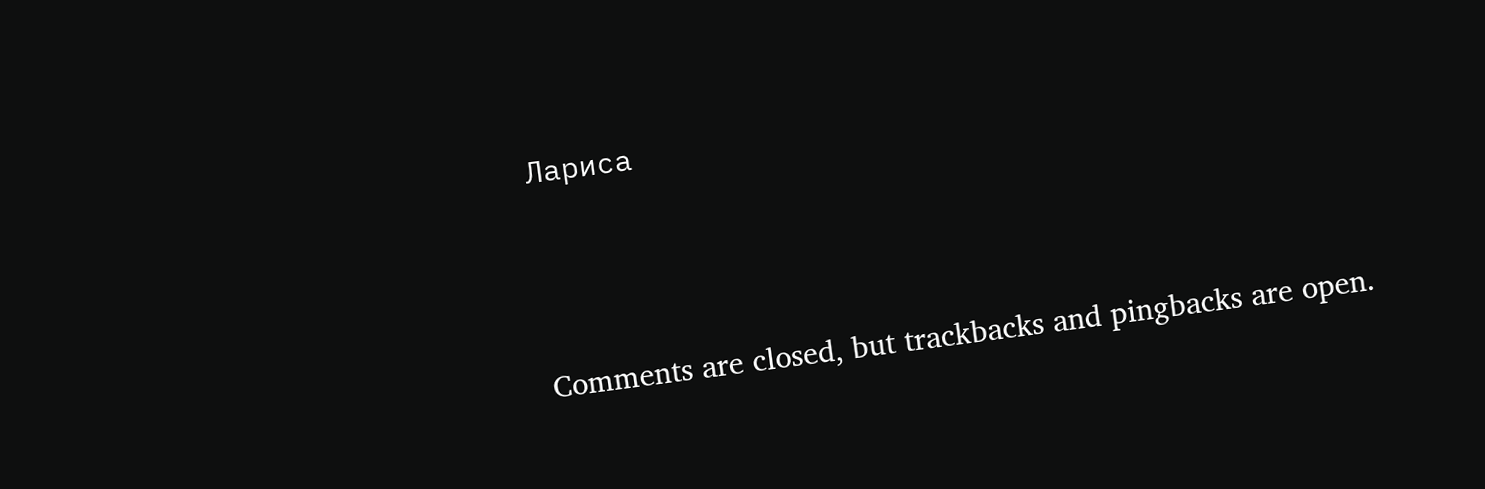Лариса



Comments are closed, but trackbacks and pingbacks are open.